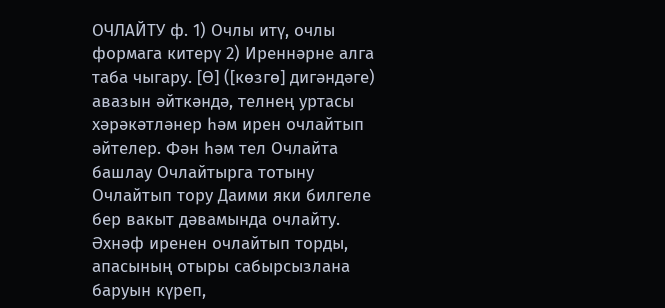ОЧЛАЙТУ ф. 1) Очлы итү, очлы формага китерү 2) Иреннәрне алга таба чыгару. [Ө] ([көзгө] дигәндәге) авазын әйткәндә, телнең уртасы хәрәкәтләнер һәм ирен очлайтып әйтелер. Фән һәм тел Очлайта башлау Очлайтырга тотыну Очлайтып тору Даими яки билгеле бер вакыт дәвамында очлайту. Әхнәф иренен очлайтып торды, апасының отыры сабырсызлана баруын күреп,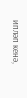ипләп кенә,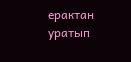ерактан уратып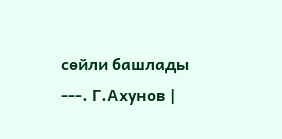сөйли башлады ---. Г.Ахунов |